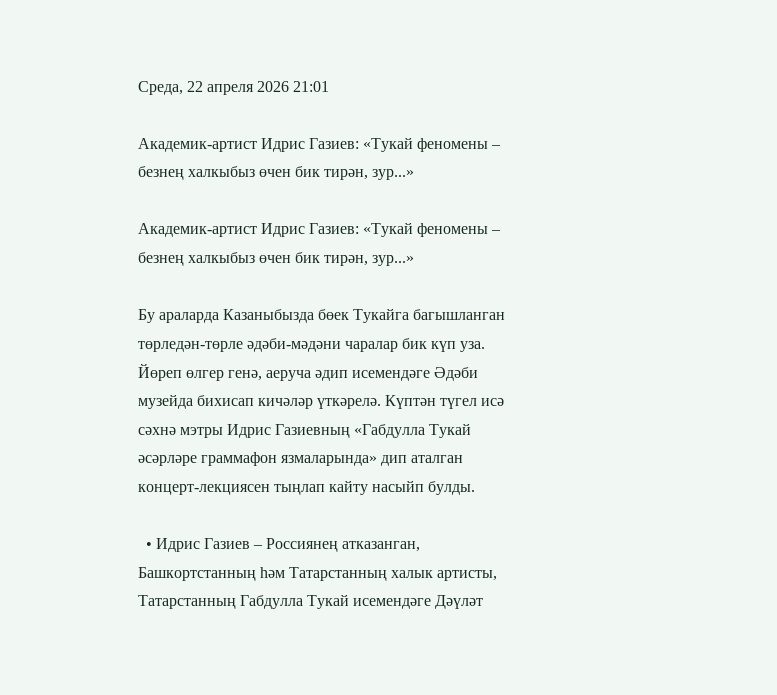Среда, 22 апреля 2026 21:01

Академик-артист Идрис Газиев: «Тукай феномены – безнең халкыбыз өчен бик тирән, зур...»

Академик-артист Идрис Газиев: «Тукай феномены – безнең халкыбыз өчен бик тирән, зур...»

Бу араларда Казаныбызда бөек Тукайга багышланган төрледән-төрле әдәби-мәдәни чаралар бик күп уза. Йөреп өлгер генә, аеруча әдип исемендәге Әдәби музейда бихисап кичәләр үткәрелә. Күптән түгел исә сәхнә мэтры Идрис Газиевның «Габдулла Тукай әсәрләре граммафон язмаларында» дип аталган концерт-лекциясен тыңлап кайту насыйп булды.

  • Идрис Газиев – Россиянең атказанган, Башкортстанның һәм Татарстанның халык артисты, Татарстанның Габдулла Тукай исемендәге Дәүләт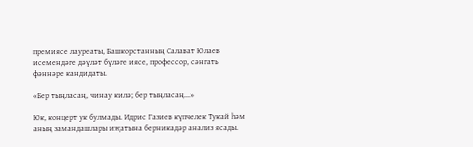премиясе лауреаты, Башкорстанның Салават Юлаев исемендәге дәүләт бүләге иясе, профессор, сәнгать фәннәре кандидаты.

«Бер тыңласаң, чинау килә; бер тыңласаң...»

Юк, концерт ук булмады. Идрис Газиев күпчелек Тукай һәм аның замандашлары иҗатына берникадәр анализ ясады.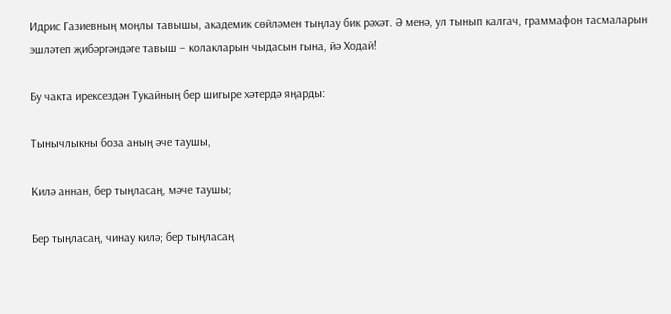Идрис Газиевның моңлы тавышы, академик сөйләмен тыңлау бик рәхәт. Ә менә, ул тынып калгач, граммафон тасмаларын эшләтеп җибәргәндәге тавыш – колакларын чыдасын гына, йә Ходай!

Бу чакта ирексездән Тукайның бер шигыре хәтердә яңарды:

Тынычлыкны боза аның әче таушы,

Килә аннан, бер тыңласаң, мәче таушы;

Бер тыңласаң, чинау килә; бер тыңласаң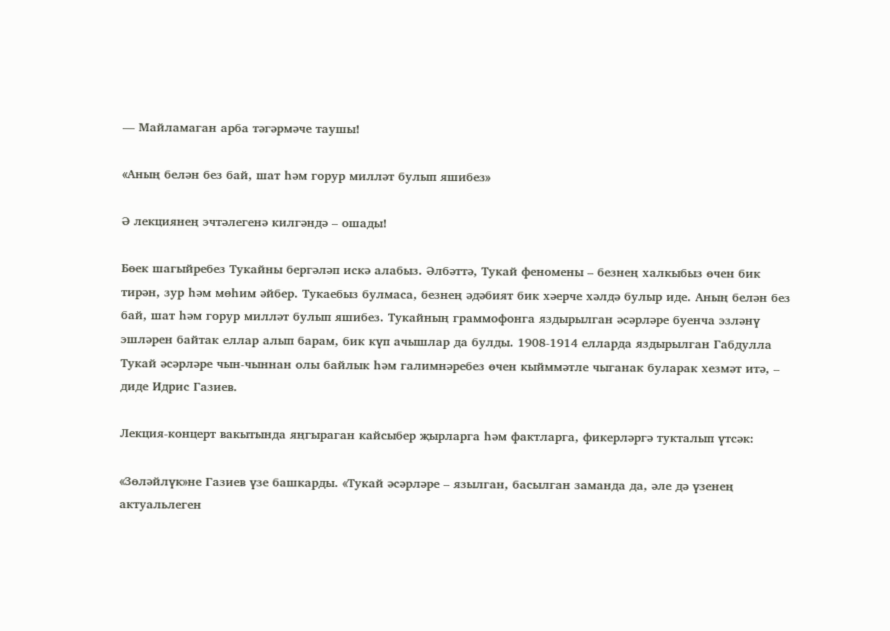— Майламаган арба тәгәрмәче таушы!

«Аның белән без бай, шат һәм горур милләт булып яшибез»

Ә лекциянең эчтәлегенә килгәндә – ошады!

Бөек шагыйребез Тукайны бергәләп искә алабыз. Әлбәттә, Тукай феномены – безнең халкыбыз өчен бик тирән, зур һәм мөһим әйбер. Тукаебыз булмаса, безнең әдәбият бик хәерче хәлдә булыр иде. Аның белән без бай, шат һәм горур милләт булып яшибез. Тукайның граммофонга яздырылган әсәрләре буенча эзләнү эшләрен байтак еллар алып барам, бик күп ачышлар да булды. 1908-1914 елларда яздырылган Габдулла Тукай әсәрләре чын-чыннан олы байлык һәм галимнәребез өчен кыйммәтле чыганак буларак хезмәт итә, – диде Идрис Газиев.

Лекция-концерт вакытында яңгыраган кайсыбер җырларга һәм фактларга, фикерләргә тукталып үтсәк:

«Зөләйлүк»не Газиев үзе башкарды. «Тукай әсәрләре – язылган, басылган заманда да, әле дә үзенең актуальлеген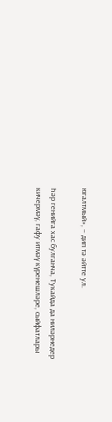югалтмый», – дип тә әйтте ул.

Һәр генийга хас булганча, Тукайда да ниләрнедер кичермәү, гафу итмәү күренешләре, сыйфатлары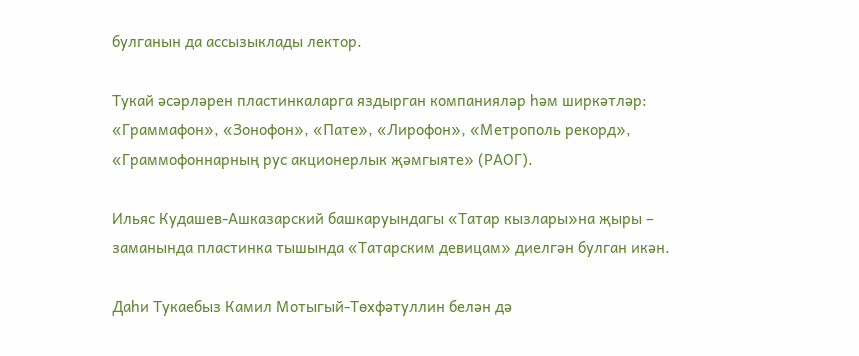булганын да ассызыклады лектор.

Тукай әсәрләрен пластинкаларга яздырган компанияләр һәм ширкәтләр: «Граммафон», «Зонофон», «Пате», «Лирофон», «Метрополь рекорд», «Граммофоннарның рус акционерлык җәмгыяте» (РАОГ).

Ильяс Кудашев-Ашказарский башкаруындагы «Татар кызлары»на җыры – заманында пластинка тышында «Татарским девицам» диелгән булган икән.

Даһи Тукаебыз Камил Мотыгый-Төхфәтуллин белән дә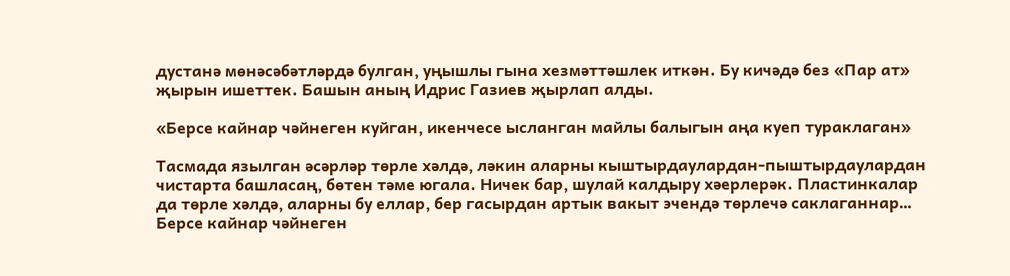дустанә мөнәсәбәтләрдә булган, уңышлы гына хезмәттәшлек иткән. Бу кичәдә без «Пар ат» җырын ишеттек. Башын аның Идрис Газиев җырлап алды.

«Берсе кайнар чәйнеген куйган, икенчесе ысланган майлы балыгын аңа куеп тураклаган»

Тасмада язылган әсәрләр төрле хәлдә, ләкин аларны кыштырдаулардан-пыштырдаулардан чистарта башласаң, бөтен тәме югала. Ничек бар, шулай калдыру хәерлерәк. Пластинкалар да төрле хәлдә, аларны бу еллар, бер гасырдан артык вакыт эчендә төрлечә саклаганнар… Берсе кайнар чәйнеген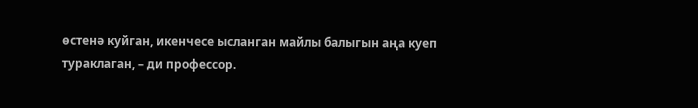өстенә куйган, икенчесе ысланган майлы балыгын аңа куеп тураклаган, – ди профессор.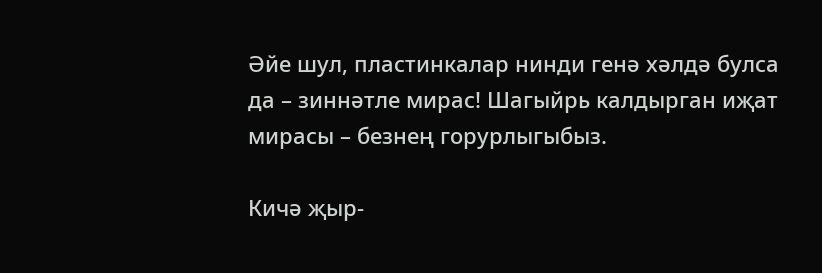Әйе шул, пластинкалар нинди генә хәлдә булса да – зиннәтле мирас! Шагыйрь калдырган иҗат мирасы – безнең горурлыгыбыз.

Кичә җыр-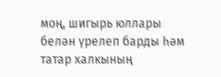моң, шигырь юллары белән үрелеп барды һәм татар халкының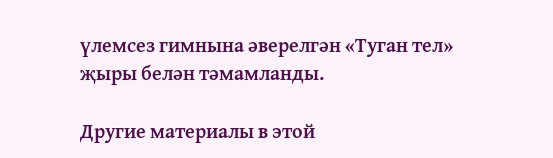үлемсез гимнына әверелгән «Туган тел» җыры белән тәмамланды.

Другие материалы в этой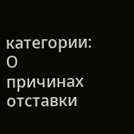категории: О причинах отставки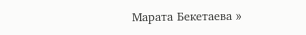Марата Бекетаева »